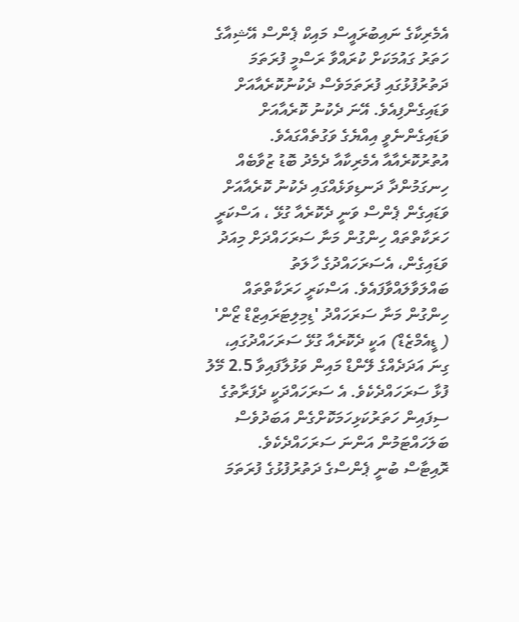އެމެރިކާގެ ނައިބުރައީސް މައިކް ޕެންސް އޭޝިއާގެ ހަތަރު ގައުމަކަށް ކުރައްވާ ރަސްމީ ފުރަތަމަ ދަތުރުފުޅުގައި ފުރަތަމަވެސް ދެކުނުކޮރެއާއަށް ވަޑައިގެންފިއެވެ. އޭނަ ދެކުނު ކޮރެއާއަށް ވަޑައިގެންނެވީ އިއްޔެގެ ވަގުތެއްގައެވެ.
އުތުރުކޮރެއާއާ އެމެރިކާއާ ދެމެދު ބޮޑު ޒުވާބެއް ހިނގަމުންދާ ދަނޑިވަޅެއްގައި ދެކުނު ކޮރެއާއަށް ވަޑައިގެން ޕެންސް ވަނީ ދެކޮރެއާ ގުޅޭ ، އަސްކަރީ ހަރަކާތްތައް ހިންގުން މަނާ ސަރަހައްދަށް މިއަދު ވަޑައިގެން، އެސަރަހައްދުގެ ހާލަތު ބައްލަވާލައްވާފައެވެ. އަސްކަރީ ހަރަކާތްތައް ހިންގުން މަނާ ސަރަހައްދު 'ޑިމިލިޓަރައިޒްޑް ޒޯން' ( ޑީއެމްޒެޑް) އަކީ ދެކޮރެއާ ގުޅޭ ސަރަހައްދުގައި، ގިނަ އަދަދެއްގެ ލޭންޑް މައިން ވަޅުލާފައިވާ 2.5 މޭލު ފުޅާ ސަރަހައްދެކެވެ. އެ ސަރަހައްދަކީ ދެފަރާތުގެ ސިފައިން ހަތަރުކަޅިހަމަކޮށްގެން އަބަދުވެސް ބަލަހައްޓަމުން އަންނަ ސަރަހައްދެކެވެ.
ރޮއިޓާސް ބުނީ ޕެންސްގެ ދަތުރުފުޅުގެ ފުރަތަމަ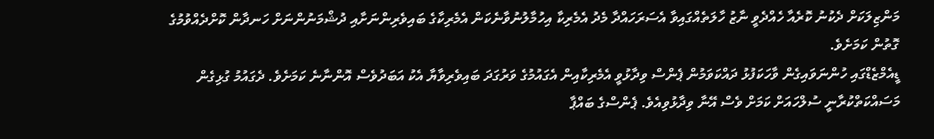މަންޒިލަކަށް ދެކުނު ކޮރެއާ ހެއްދެވީ ނާޒު ހާލަތެއްގައިވާ އެސަރަހައްދާ މެދު އެމެރިކާ އިހުމާލުނުވާނެކަން އެމެރިކާގެ ބައިވެރިންނަށާއި ދުޝްމަނުންނަށް ހަނދާން ކޮށްދެއްވުމުގެ ގޮތުން ކަމަށެވެ.
ޑީއެމްޒެޑްގައި ހުންނަވައިގެން ވާހަކަފުޅު ދައްކަވަމުން ޕެންސް ވިދާޅުވީ އެމެރިކާއިން އެގައުމުގެ ވަރުގަދަ ބައިވެރިވާޔާ އެކު އަބަދުވެސް އޮންނާނެ ކަމަށެވެ. ދެގައުމު ގުޅިގެން މަސައްކަތްކުރާނީ ސުލްހައަށް ކަމަށް ވެސް އޭނާ ވިދާޅުވިއެވެ. ޕެންސްގެ ބައްޕާ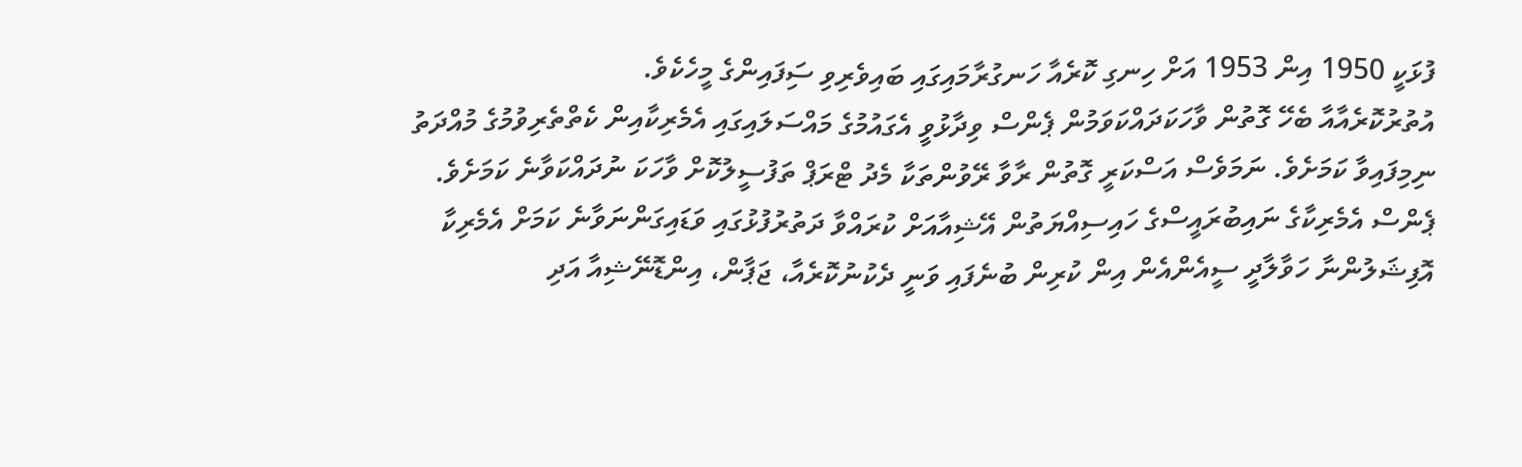ފުޅަކީ 1950 އިން 1953 އަށް ހިނގި ކޮރެއާ ހަނގުރާމައިގައި ބައިވެރިވި ސިަފައިންގެ މީހެކެވެ.
އުތުރުކޮރެއާއާ ބެހޭ ގޮތުން ވާހަކަދައްކަވަމުން ޕެންސް ވިދާޅުވީ އެގައުމުގެ މައްސަލައިގައި އެމެރިކާއިން ކެތްތެރިވުމުގެ މުއްދަތު ނިމިފައިވާ ކަމަށެވެ. ނަމަވެސް އަސްކަރީ ގޮތުން ރާވާ ރޭވުންތަކާ މެދު ޓްރަޕް ތަފުސީލުކޮށް ވާހަކަ ނުދައްކަވާނެ ކަމަށެވެ.
ޕެންސް އެމެރިކާގެ ނައިބުރައީސްގެ ހައިސިއްޔަތުން އޭޝިއާއަށް ކުރައްވާ ދަތުރުފުޅުގައި ވަޑައިގަންނަވާނެ ކަމަށް އެމެރިކާ އޮފިޝަލުންނާ ހަވާލާދީ ސީއެންއެން އިން ކުރިން ބުނެފައި ވަނީ ދެކުނުކޮރެއާ، ޖަޕާން، އިންޑޮނޭޝިއާ އަދި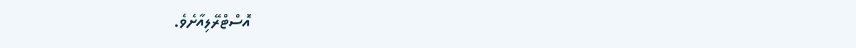އޮސްޓްރޭލިއާށެވެ.